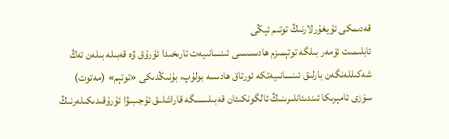قەدىمكى ئۇيغۇرلارنىڭ توتىم ئېڭى
ئابلىمىت ئۆمەر بىلگە توتېمىزم ھادىسىسى ئىنسانىيەت تارىخىدا ئۇرۇق ۋە قەبىلە بىلەن تەڭ شەكىللەنگەن بارلىق ئىنسانىيەتكە ئورتاق ھادىسە بولۇپ، بۇنىڭدىكى «توتېم» (مەتوت) سۆزى ئامېرىكا ئىندىئانلىرىنىڭ ئالگونكىئان قەبىلىسىگە قاراشلىق ئۇجىبىۋا ئۇرۇقىدىكىلەرنىڭ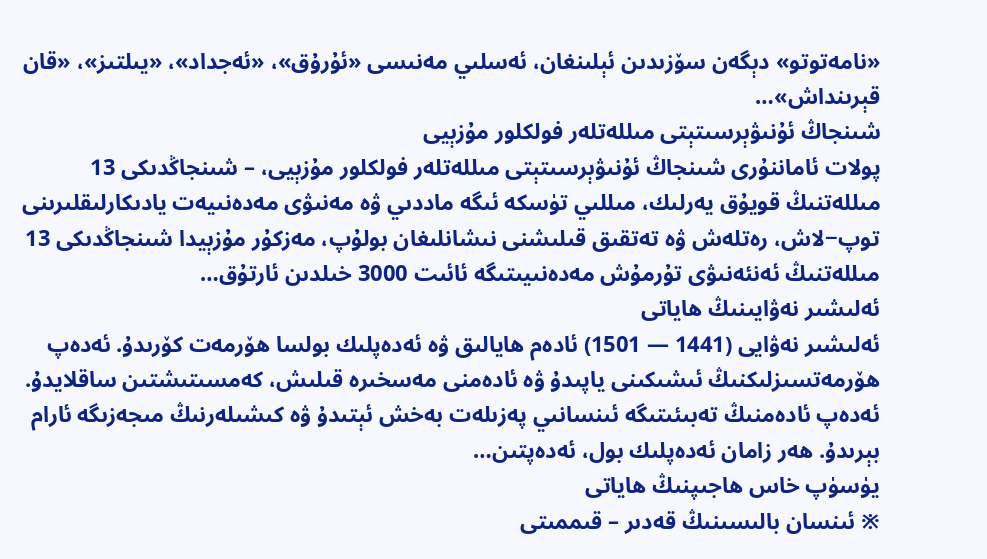«نامەتوتو» دېگەن سۆزىدىن ئېلىنغان، ئەسلىي مەنىسى «ئۇرۇق»، «ئەجداد»، «يىلتىز»، «قان قېرىنداش»…
شىنجاڭ ئۇنىۋېرسىتېتى مىللەتلەر فولكلور مۇزېيى
پولات ئاماننۇرى شىنجاڭ ئۇنىۋېرسىتېتى مىللەتلەر فولكلور مۇزېيى، – شىنجاڭدىكى 13 مىللەتنىڭ قويۇق يەرلىك، مىللىي تۈسكە ئىگە ماددىي ۋە مەنىۋى مەدەنىيەت يادىكارلىقلىرىنى توپ−لاش، رەتلەش ۋە تەتقىق قىلىشنى نىشانلىغان بولۇپ، مەزكۇر مۇزېيدا شىنجاڭدىكى 13 مىللەتنىڭ ئەنئەنىۋى تۇرمۇش مەدەنىيىتىگە ئائىت 3000 خىلدىن ئارتۇق…
ئەلىشىر نەۋايىنىڭ ھاياتى
ئەلىشىر نەۋايى (1441 — 1501) ئادەم ھايالىق ۋە ئەدەپلىك بولسا ھۆرمەت كۆرىدۇ. ئەدەپ ھۆرمەتسىزلىكنىڭ ئىشىكىنى ياپىدۇ ۋە ئادەمنى مەسخىرە قىلىش، كەمسىتىشتىن ساقلايدۇ. ئەدەپ ئادەمنىڭ تەبىئىتىگە ئىنسانىي پەزىلەت بەخش ئېتىدۇ ۋە كىشىلەرنىڭ مىجەزىگە ئارام بېرىدۇ. ھەر زامان ئەدەپلىك بول، ئەدەپتىن…
يۈسۈپ خاس ھاجىپنىڭ ھاياتى
※ ئىنسان بالىسىنىڭ قەدىر – قىممىتى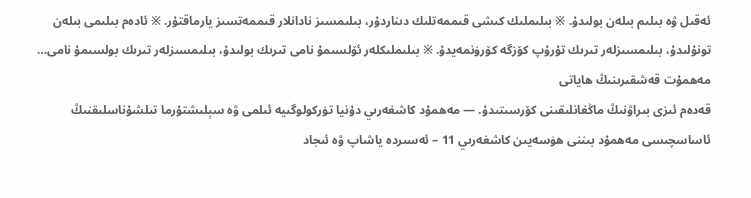ئەقىل ۋە بىلىم بىلەن بولىدۇ. ※ بىلىملىك كىشى قىممەتلىك دىناردۇر، بىلىمسىز نادانلار قىممەتسىز يارماقتۇر. ※ ئادەم بىلىمى بىلەن تونۇلىدۇ، بىلىمسىزلەر تىرىك تۇرۇپ كۆزگە كۆرۈنمەيدۇ. ※ بىلىملىكلەر ئۆلسىمۇ نامى تىرىك بولىدۇ، بىلىمسىزلەر تىرىك بولسىمۇ نامى…
مەھمۇت قەشقىرىنىڭ ھاياتى
قەدەم ئىزى بىراۋنىڭ ماڭغانلىقىنى كۆرسىتىدۇ. — مەھمۇد كاشغەرىي دۇنيا تۈركولوگىيە ئىلمى ۋە سېلىشتۇرما تىلشۇناسلىقنىڭ ئاساسچىسى مەھمۇد بىننى ھۈسەيىن كاشغەرىي 11 – ئەسىردە ياشاپ ۋە ئىجاد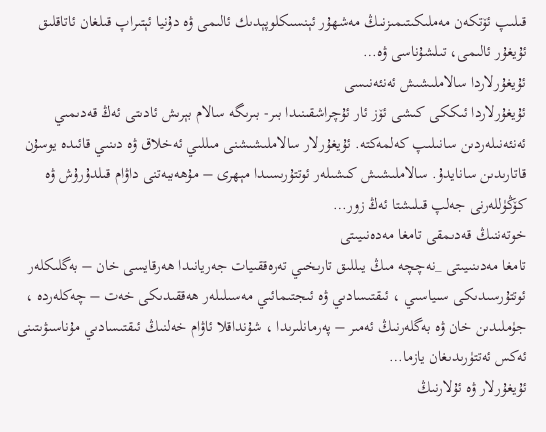قىلىپ ئۆتكەن مەملىكىتىمىزنىڭ مەشھۇر ئېنسىكلوپېدىك ئالىمى ۋە دۇنيا ئېتىراپ قىلغان ئاتاقلىق ئۇيغۇر ئالىمى، تىلشۇناسى ۋە…
ئۇيغۇرلاردا سالاملىشىش ئەنئەنىسى
ئۇيغۇرلاردا ئىككى كىشى ئۆز ئار ئۇچراشقىنىدا بىر- بىرىگە سالام بېرىش ئادىتى ئەڭ قەدىمىي ئەنئەنىلەردىن سانىلىپ كەلمەكتە. ئۇيغۇرلار سالاملىشىشنى مىللىي ئەخلاق ۋە دىنىي قائىدە يوسۇن قاتارىدىن سانايدۇ. سالاملىشىش كىشىلەر ئوتتۇرىسىدا مېھرى – مۇھەببەتنى داۋام قىلدۇرۇش ۋە كۆڭۈللەرنى جەلپ قىلىشتا ئەڭ زور…
خوتەننىڭ قەدىمقى تامغا مەدەنىيىتى
تامغا مەدىنىيىتى _نەچچە مىڭ يىللىق تارىخىي تەرەققىيات جەريانىدا ھەرقايسى خان – بەگلىكلەر ئوتتۇرسىدىكى سىياسىي ، ئىقتىسادىي ۋە ئىجتىمائىي مەسىلىلەر ھەققىدىكى خەت – چەكلەردە ، جۈملىدىن خان ۋە بەگلەرنىڭ ئەمىر – پەرمانلىرىدا ، شۇنداقلا ئاۋام خەلنىڭ ئىقتىسادىي مۇناسىۋىتىنى ئەكس ئەتتۈرىدىغان يازما…
ئۇيغۇرلار ۋە ئۇلارنىڭ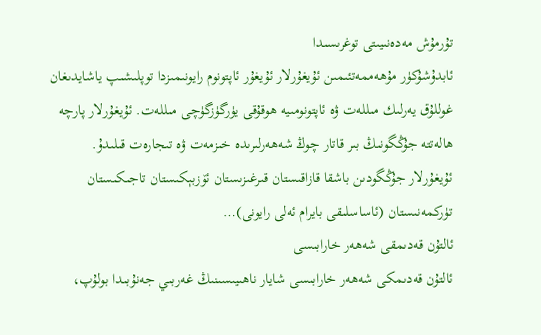تۇرمۇش مەدەنىيىتى توغرىسىدا
ئابدۇشۇكۈر مۇھەممەتئىمىن ئۇيغۇرلار ئۇيغۇر ئاپتونوم رايونىمىزدا توپلىشىپ ياشايدىغان غوللۇق يەرلىك مىللەت ۋە ئاپتونومىيە ھوقۇقى يۈرگۈزگۈچى مىللەت. ئۇيغۇرلار پارچە ھالەتتە جۇڭگونىڭ بىر قاتار چوڭ شەھەرلىرىدە خىزمەت ۋە تىجارەت قىلىدۇ. ئۇيغۇرلار جۇڭگودىن باشقا قازاقىستان قىرغىزىستان ئۆزبېكىستان تاجىكىستان تۈركمەنىستان (ئاساسلىقى بايرام ئەلى رايونى)…
ئالتۇن قەدىمقى شەھەر خارابىسى
ئالتۇن قەدىمكى شەھەر خارابىسى شايار ناھىيىسىنىڭ غەربىي جەنۇبىدا بولۇپ،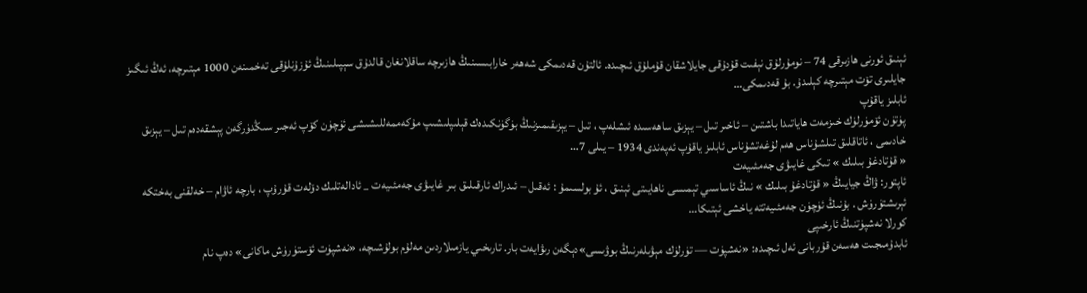ئېنىق ئورنى ھازىرقى 74 – نومۇرلۇق نېفىت قۇدۇقى جايلاشقان قۇملۇق ئىچىدە. ئالتۇن قەدىمكى شەھەر خارابىسىنىڭ ھازىرچە ساقلانغان قالدۇق سېپىلىنىڭ ئۇزۇنلۇقى تەخمىنەن 1000 مېتىرچە، ئەڭ ئىگىز جايلىرى تۆت مېتىرچە كېلىدۇ. بۇ قەدىمكى…
ئابلىز ياقۇپ
پۈتۈن ئۆمۈرلۈك خىزمەت ھاياتىدا باشتىن – ئاخىر تىل – يېزىق ساھەسىدە ئىشلەپ ، تىل – يېزىقىمىزنىڭ بۈگۈنكىدەك قېلىپلىشىپ مۇكەممەللىشىشى ئۈچۈن كۆپ ئەجىر سىڭدۈرگەن پېشقەدەم تىل – يېزىق خادىمى ، ئاتاقلىق تىلشۇناس ھەم لۇغەتشۇناس ئابلىز ياقۇپ ئەپەندى 1934 – يىلى 7…
« قۇتادغۇ بىلىك » تىكى غايىۋى جەمئىيەت
ئاپتور: ۋاڭ جيايىڭ « قۇتادغۇ بىلىك » نىڭ ئاساسىي تېمىسى ناھايىتى ئېنىق ، ئۇ بولسىمۇ : ئەقىل – ئىدراك ئارقىلىق بىر غايىۋى جەمئىيەت _ ئادالەتلىك دۆلەت قۇرۇپ ، بارچە ئاۋام – خەلقنى بەختكە ئېرىشتۈرۈش . بۇنىڭ ئۈچۈن جەمئىيەتتە ياخشى ئېتىكا…
كورلا نەشپۈتنىڭ ئارخىپى
ئابدۇمىجىت ھەسەن قۇربانى ئەل ئىچىدە: «نەشپۈت — تۈرلۈك مېۋىلەرنىڭ بوۋىسى»دېگەن رىۋايەت بار. تارىخىي يازمىلاردىن مەلۇم بولۇشىچە، «نەشپۈت ئۆستۈرۈش ماكانى» دەپ نام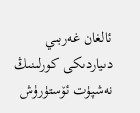ئالغان غەربىي دىياردىكى كورلىنىڭ نەشپۈت ئۆستۈرۈش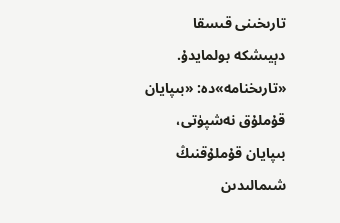تارىخىنى قىسقا دېيىشكە بولمايدۇ. «تارىخنامە»دە: «بىپايان قۇملۇق نەشپۈتى، بىپايان قۇملۇقنىڭ شىمالىدىن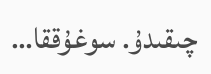چىقىدۇ. سوغۇققا…